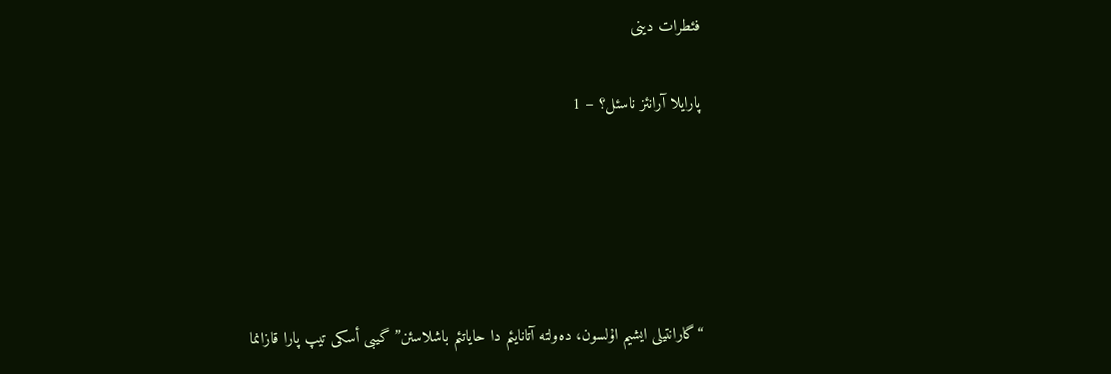فئطرات دینی

پارایلا آرانئز ناسئل؟ – 1





“گارانتیلی ایشیم اۇلسون، دەولتە آتانایئم دا حایاتئم باشلاسئن” گیبی أسکی تیپ پارا قازانما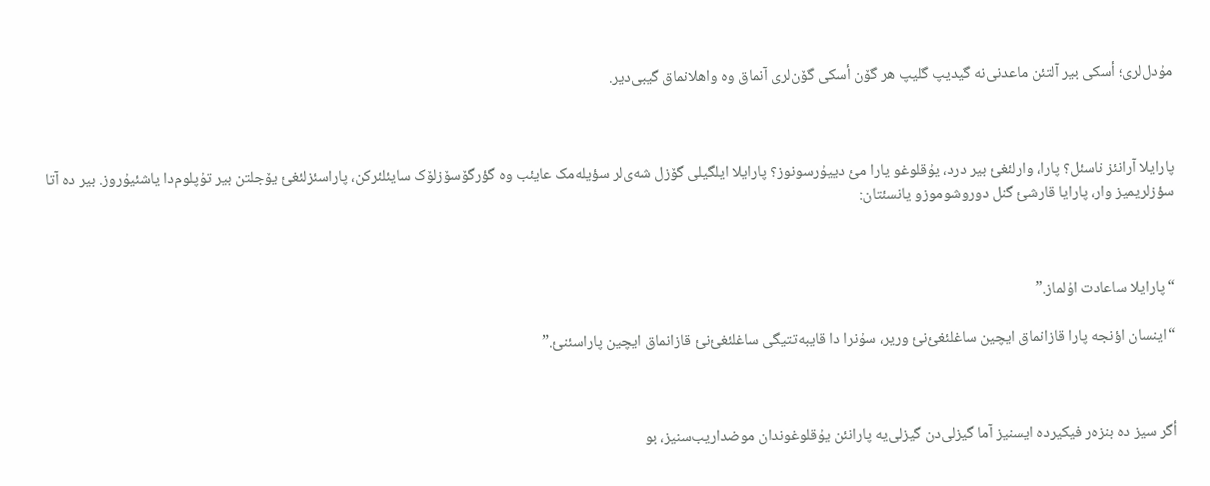مۇدل‌لری؛ أسکی بیر آلتئن ماعدنی‌نە گیدیپ گلیپ هر گۆن أسکی گۆن‌لری آنماق وە واهلانماق گیبی‌دیر.



پارایلا آرانئز ناسئل؟ پارا، وارلئغئ بیر درد، یۇقلوغو یارا مئ دییۇرسونوز؟ پارایلا ایلگیلی گۆزل شەی‌لر سؤیلەمک عایئب وە گؤرگۆسۆزلۆک سایئلئرکن، پاراسئزلئغئ یۆجلتن بیر تۇپلوم‌دا یاشئیۇروز. بیر دە آتا سؤزلریمیز وار، پارایا قارشئ گنل دوروشوموزو یانسئتان:



“پارایلا ساعادت اۇلماز.”

“اینسان اؤنجە پارا قازانماق ایچین ساغلئغئ‌نئ وریر، سۇنرا دا قایبەتتیگی ساغلئغئ‌نئ قازانماق ایچین پاراسئنئ.”



أگر سیز دە بنزەر فیکیردە ایسنیز آما گیزلی‌دن گیزلی‌یە پارانئن یۇقلوغوندان موضداریب‌سنیز، بو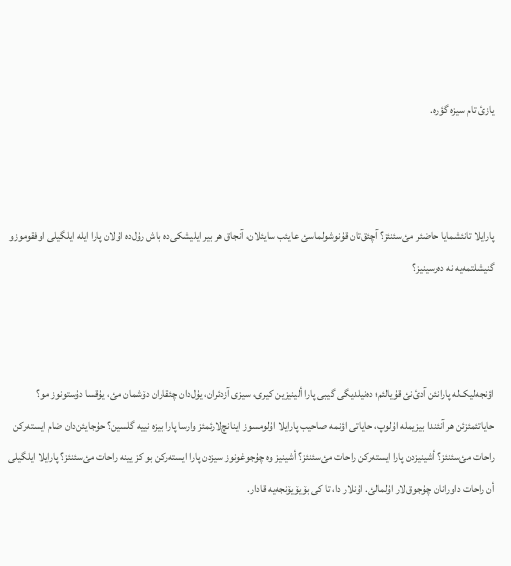یازئ تام سیزە گؤرە.



پارایلا تانئشمایا حاضئر مئ‌سئنئز؟ آچئق‌تان قۇنوشولماسئ عایئب سایئلان، آنجاق هر بیر ایلیشکی‌دە باش رۇل‌دە اۇلان پارا ایلە ایلگیلی اوفقوموزو گنیشلتمەیە نە دەرسینیز؟



اؤنجەلیک‌لە پارانئن آدئ‌نئ قۇیالئم؛ دەنیلدیگی گیبی پارا ألینیزین کیری، سیزی آزدئران، یۇل‌دان چئقاران دۆشمان مئ، یۇقسا دۇستونوز مو؟ حایاتئمئزئن هر آنئندا بیزیملە اۇلوپ، حایاتی اؤنمە صاحیب پارایلا اۇلومسوز اینانچ‌لارئمئز وارسا پارا بیزە نییە گلسین؟ حۇجایئن‌دان ضام ایستەرکن راحات مئ‌سئنئز؟ أشینیزدن پارا ایستەرکن راحات مئ‌سئنئز؟ أشینیز وە چۇجوغونوز سیزدن پارا ایستەرکن بو کز یینە راحات مئ‌سئنئز؟ پارایلا ایلگیلی أن راحات داورانان چۇجوق‌لار اۇلمالئ. اۇنلار دا، تا کی بۆیۆیۆنجەیە قادار.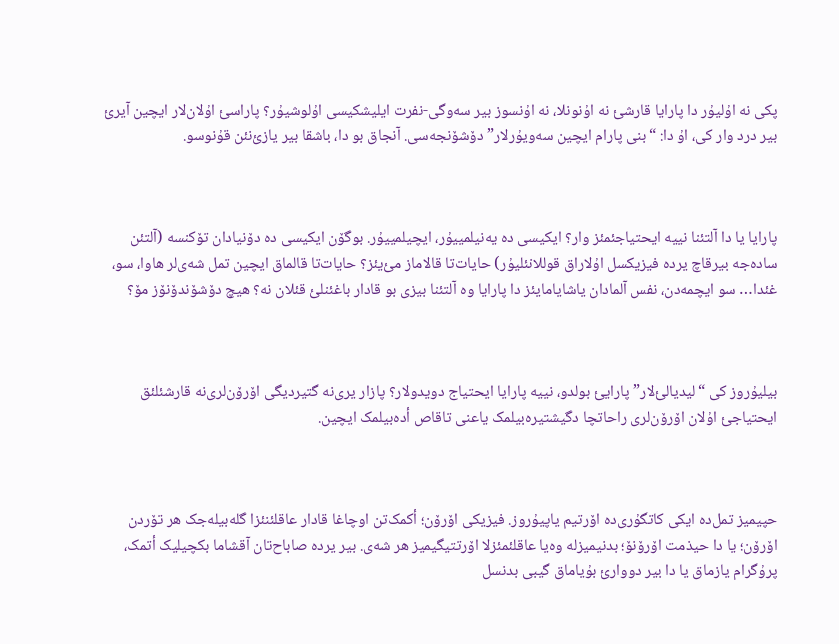پکی نە اۇلیۇر دا پارایا قارشئ نە اۇنونلا، نە اۇنسوز بیر سەوگی-نفرت ایلیشکیسی اۇلوشیۇر؟ پاراسئ اۇلان‌لار ایچین آیرئ بیر درد وار کی، اۇ دا: “بنی پارام ایچین سەویۇرلار”دۆشۆنجەسی. آنجاق بو دا، باشقا بیر یازئ‌نئن قۇنوسو.



پارایا یا دا آلتئنا نییە ایحتیاجئمئز وار؟ ایکیسی دە یەنیلمییۇر، ایچیلمییۇر. بوگۆن ایکیسی دە دۆنیادان تۆکنسە (آلتئن سادەجە بیرقاچ یردە فیزیکسل اۇلاراق قوللانئلیۇر) حایات‌تا قالاماز مئ‌یئز؟ حایات‌تا قالماق ایچین تمل شەی‌لر هاوا، سو، غئدا… سو ایچمەدن، نفس آلمادان یاشایامایئز دا پارایا وە آلتئنا بیزی بو قادار باغئنلئ قئلان نە؟ هیچ دۆشۆندۆنۆز مۆ؟



بیلیۇروز کی “لیدیالئ‌لار” پارایئ بولدو، نییە پارایا ایحتیاج دویدولار؟ پازار یری‌نە گتیردیگی اۆرۆن‌لری‌نە قارشئلئق ایحتیاجئ اۇلان اۆرۆن‌لری راحاتچا دگیشتیرەبیلمک یاعنی تاقاص أدەبیلمک ایچین.



حپیمیز تمل‌دە ایکی کاتگۇری‌دە اۆرتیم یاپیۇروز. فیزیکی اۆرۆن؛ أکمک‌تن اوچاغا قادار عاقلئنئزا گلەبیلەجک هر تۆردن اۆرۆن؛ یا دا حیذمت اۆرۆنۆ؛ بدنیمیزلە وەیا عاقلئمئزلا اۆرتتیگیمیز هر شەی. بیر یردە صاباح‌تان آقشاما بکچیلیک أتمک، پرۇگرام یازماق یا دا بیر دووارئ بۇیاماق گیبی بدنسل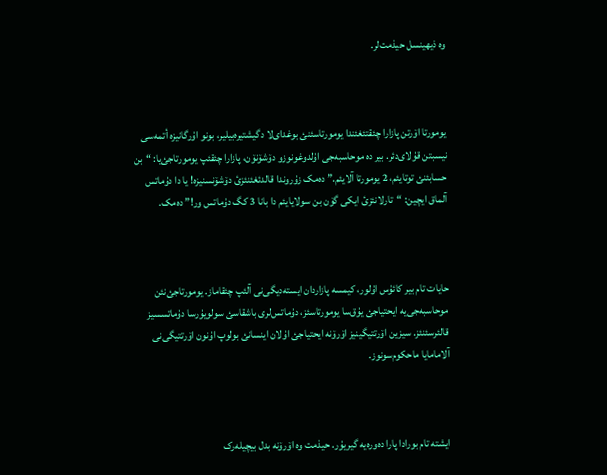وە ذیهینسل حیذمت‌لر.



یومورتا اۆرتن پازارا چئقتئغئندا یومورتاسئنئ بوغدای‌لا دگیشتیرەبیلیر، بونو اۇرگانیزە أتمەسی نیسبتن قۇلای‌دئر. بیر دە موحاسبەجی اۇلدوغونوزو دۆشۆنۆن، پازارا چئقئپ یومورتاجئ‌یا: “بن حسابئنئ توتایئم، 2 یومورتا آلایئم.” دەمک زۇروندا قالدئغئنئزئ دۆشۆنسنیزە! یا دا دۇماتس آلماق ایچین: “تارلانئزئ ایکی گۆن بن سولایایئم دا بانا 3 کگ دۇماتس ور!” دەمک.



حایات تام بیر کائۇس اۇلور، کیمسە پازاردان ایستەدیگی‌نی آلئپ چئقاماز. یومورتاجئ‌نئن موحاسبەجی‌یە ایحتیاجئ یۇق‌سا یومورتاسئز، دۇماتس‌لری باشقاسئ سولویۇرسا دۇماتسسیز قالئرسئنئز. سیزین اۆرتتیگینیز اۆرۆنە ایحتیاجئ اۇلان اینسانئ بولوپ اۇنون اۆرتتیگی‌نی آلامامایا ماحکوم‌سونوز.



ایشتە تام بورادا پارا دەورەیە گیریۇر. حیذمت وە اۆرۆنە بدل بیچیلەرک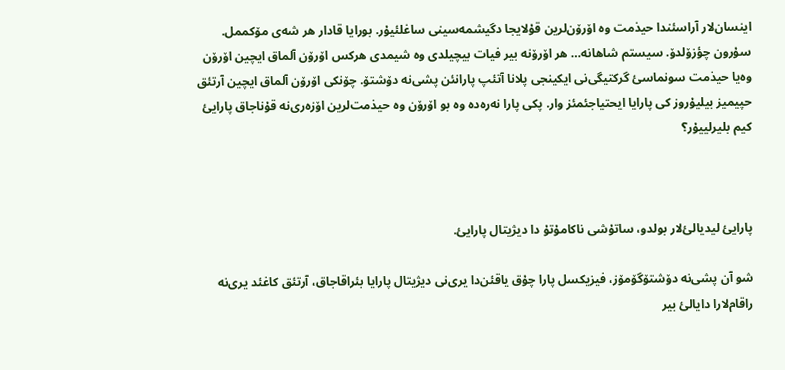اینسان‌لار آراسئندا حیذمت وە اۆرۆن‌لرین قۇلایجا دگیشمەسینی ساغلئیۇر. بورایا قادار هر شەی مۆکممل. سۇرون چؤزۆلدۆ. سیستم شاهانە… هر اۆرۆنە بیر فیات بیچیلدی وە شیمدی هرکس اۆرۆن آلماق ایچین اۆرۆن وەیا حیذمت سونماسئ گرکتیگی‌نی ایکینجی پلانا آتئپ پارانئن پشی‌نە دۆشتۆ. چۆنکی اۆرۆن آلماق ایچین آرتئق حپیمیز بیلیۇروز کی پارایا ایحتیاجئمئز وار. پکی پارا نەرەدە وە بو اۆرۆن وە حیذمت‌لرین اۆزەری‌نە قۇناجاق پارایئ کیم بلیرلییۇر؟



پارایئ لیدیالئ‌لار بولدو، ساتۇشی ناکامۇتۇ دا دیژیتال پارایئ.

شو آن پشی‌نە دۆشتۆگۆمۆز، فیزیکسل پارا چۇق یاقئن‌دا یری‌نی دیژیتال پارایا بئراقاجاق، آرتئق کاغئد یری‌نە راقام‌لارا دایالئ بیر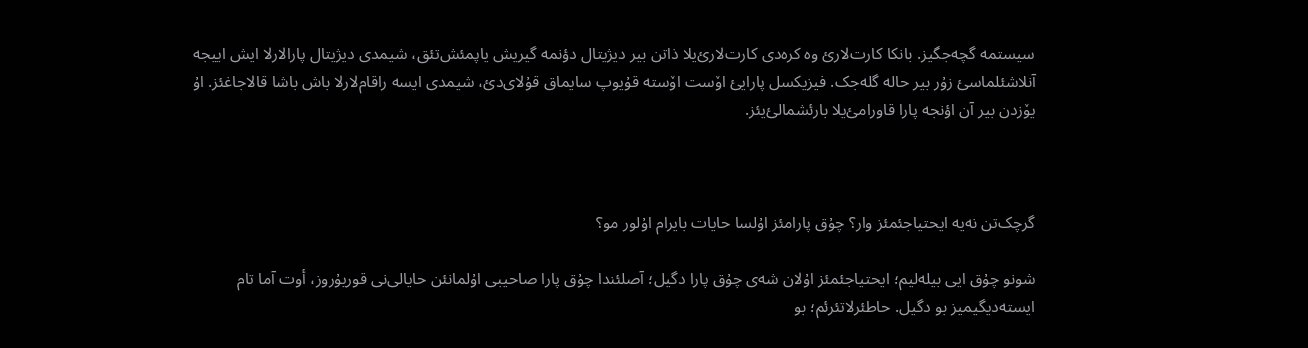سیستمە گچەجگیز. بانکا کارت‌لارئ وە کرەدی کارت‌لارئ‌یلا ذاتن بیر دیژیتال دؤنمە گیریش یاپمئش‌تئق، شیمدی دیژیتال پارالارلا ایش اییجە آنلاشئلماسئ زۇر بیر حالە گلەجک. فیزیکسل پارایئ اۆست اۆستە قۇیوپ سایماق قۇلای‌دئ، شیمدی ایسە راقام‌لارلا باش باشا قالاجاغئز. اۇ یۆزدن بیر آن اؤنجە پارا قاورامئ‌یلا بارئشمالئ‌یئز.



گرچک‌تن نەیە ایحتیاجئمئز وار؟ چۇق پارامئز اۇلسا حایات بایرام اۇلور مو؟

شونو چۇق ایی بیلەلیم؛ ایحتیاجئمئز اۇلان شەی چۇق پارا دگیل؛ آصلئندا چۇق پارا صاحیبی اۇلمانئن حایالی‌نی قوریۇروز، أوت آما تام ایستەدیگیمیز بو دگیل. حاطئرلاتئرئم؛ بو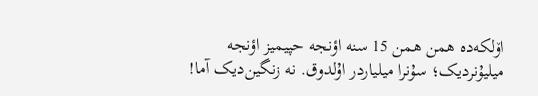اۆلکەدە همن همن 15 سنە اؤنجە حپیمیز اؤنجە میلیۇنردیک؛ سۇنرا میلیاردر اۇلدوق. نە زنگین‌دیک آما!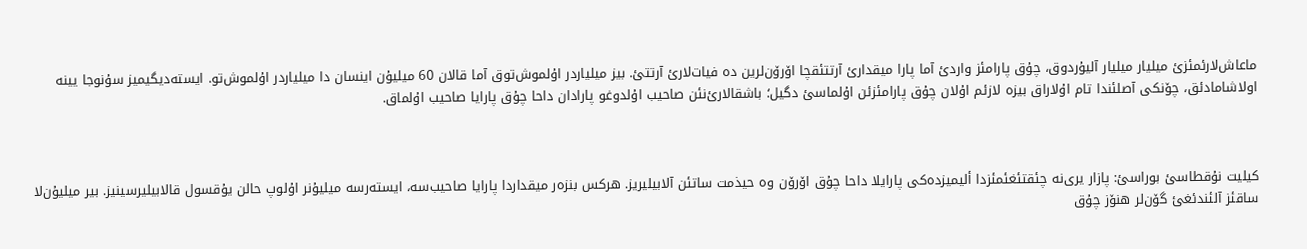ماعاش‌لارئمئزئ میلیار میلیار آلیۇردوق، چۇق پارامئز واردئ آما پارا میقدارئ آرتتئقچا اۆرۆن‌لرین دە فیات‌لارئ آرتتئ. بیز میلیاردر اۇلموش‌توق آما قالان 60 میلیۇن اینسان دا میلیاردر اۇلموش‌تو. ایستەدیگیمیز سۇنوجا یینە اولاشامادئق، چۆنکی آصلئندا تام اۇلاراق بیزە لازئم اۇلان چۇق پارامئزئن اۇلماسئ دگیل؛ باشقالارئ‌نئن صاحیب اۇلدوغو پارادان داحا چۇق پارایا صاحیب اۇلماق.



کیلیت نۇقطاسئ بوراسئ: پازار یری‌نە چئقتئغئمئزدا ألیمیزدەکی پارایلا داحا چۇق اۆرۆن وە حیذمت ساتئن آلابیلیریز. هرکس بنزەر میقداردا پارایا صاحیب‌سە، ایستەرسە میلیۇنر اۇلوپ حالن یۇقسول قالابیلیرسینیز. بیر میلیۇن‌لا ساقئز آلئندئغئ گۆن‌لر هنۆز چۇق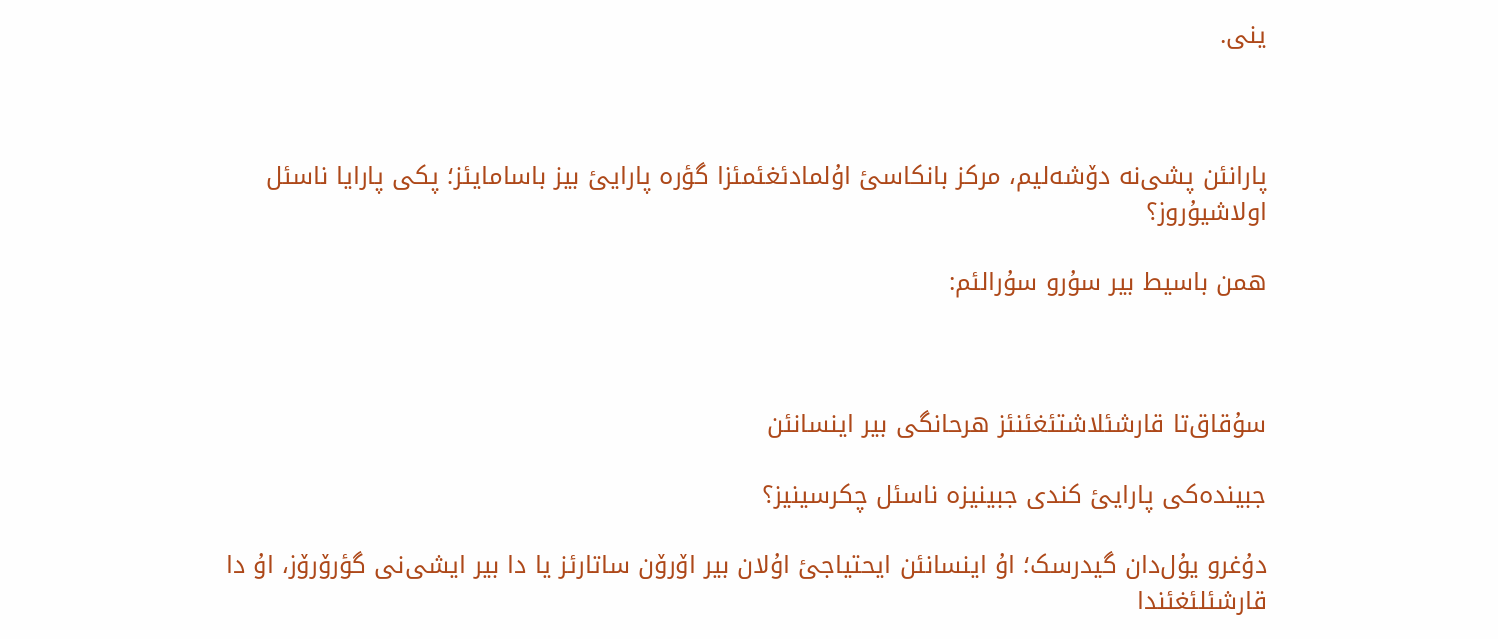ینی.



پارانئن پشی‌نە دۆشەلیم، مرکز بانکاسئ اۇلمادئغئمئزا گؤرە پارایئ بیز باسامایئز؛ پکی پارایا ناسئل اولاشیۇروز؟

همن باسیط بیر سۇرو سۇرالئم:



سۇقاق‌تا قارشئلاشتئغئنئز هرحانگی بیر اینسانئن

جبیندەکی پارایئ کندی جبینیزە ناسئل چکرسینیز؟

دۇغرو یۇل‌دان گیدرسک؛ اۇ اینسانئن ایحتیاجئ اۇلان بیر اۆرۆن ساتارئز یا دا بیر ایشی‌نی گؤرۆرۆز، اۇ دا قارشئلئغئندا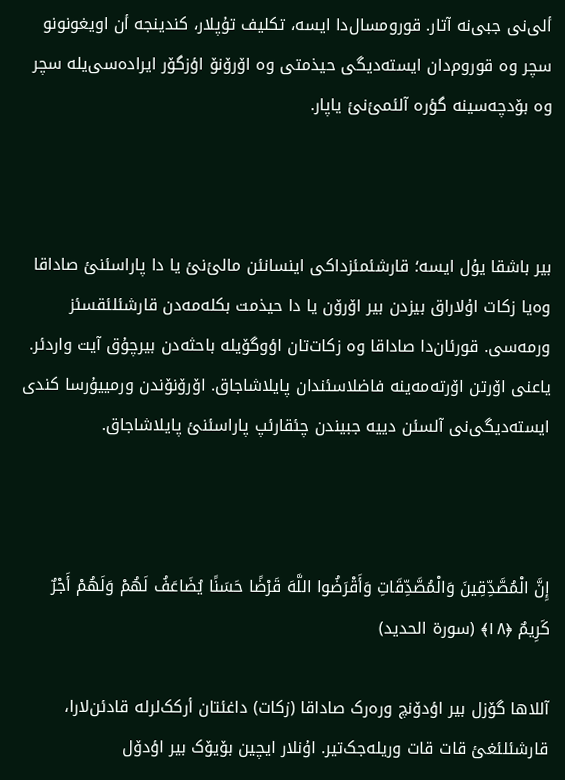ألی‌نی جبی‌نە آتار. قورومسال‌دا ایسە، تکلیف تۇپلار، کندینجە أن اویغونونو سچر وە قوروم‌دان ایستەدیگی حیذمتی وە اۆرۆنۆ اؤزگۆر ایرادەسی‌یلە سچر وە بۆدچەسینە گؤرە آلئمئ‌نئ یاپار.



بیر باشقا یۇل ایسە؛ قارشئمئزداکی اینسانئن مالئ‌نئ یا دا پاراسئنئ صاداقا وەیا زکات اۇلاراق بیزدن بیر اۆرۆن یا دا حیذمت بکلەمەدن قارشئلئقسئز ورمەسی. قورئان‌دا صاداقا وە زکات‌تان اؤوگۆیلە باحثەدن بیرچۇق آیت واردئر. یاعنی اۆرتن اۆرتەمەینە فاضلاسئندان پایلاشاجاق. اۆرۆنۆندن ورمییۇرسا کندی ایستەدیگی‌نی آلسئن دییە جبیندن چئقارئپ پاراسئنئ پایلاشاجاق.



إِنَّ الْمُصَّدِّقِينَ وَالْمُصَّدِّقَاتِ وَأَقْرَضُوا اللَّهَ قَرْضًا حَسَنًا يُضَاعَفُ لَهُمْ وَلَهُمْ أَجْرٌ كَرِيمٌ ﴿۱۸﴾ (سورة الحدید)

آللاها گۆزل بیر اؤدۆنچ ورەرک صاداقا (زکات) داغئتان أرکک‌لرلە قادئن‌لارا، قارشئلئغئ قات قات وریلەجک‌تیر. اۇنلار ایچین بۆیۆک بیر اؤدۆل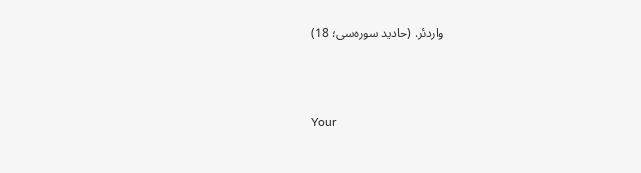واردئر. (حادید سورەسی؛ 18)



Your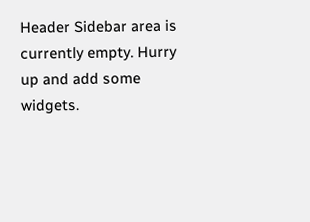Header Sidebar area is currently empty. Hurry up and add some widgets.